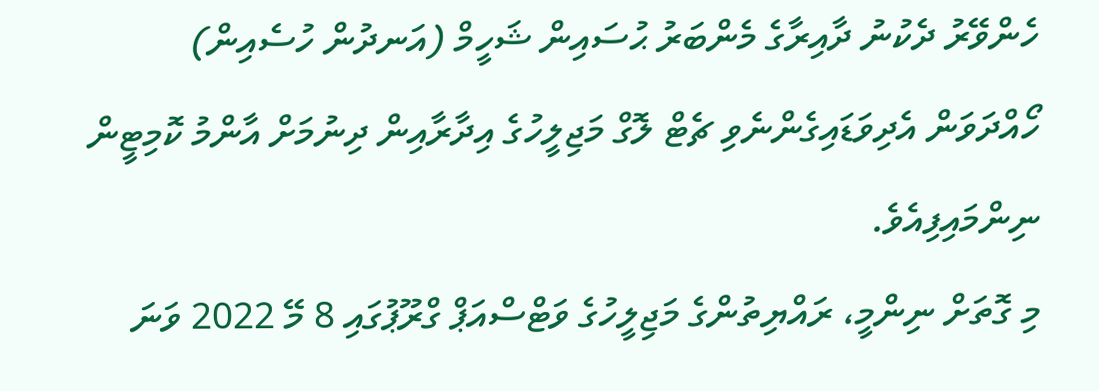ހެންވޭރު ދެކުނު ދާއިރާގެ މެންބަރު ޙުސައިން ޝަހީމް (އަނދުން ހުސެއިން) ހޯއްދަވަން އެދިވަޑައިގެންނެވި ޗެޓް ލޮގް މަޖިލީހުގެ އިދާރާއިން ދިނުމަށް އާންމު ކޮމިޓީން ނިންމައިފިއެވެ.
މި ގޮތަށް ނިންމީ، ރައްޔިތުންގެ މަޖިލީހުގެ ވަޓްސްއަޕް ގްރޫޕުގައި 8 މޭ 2022 ވަނަ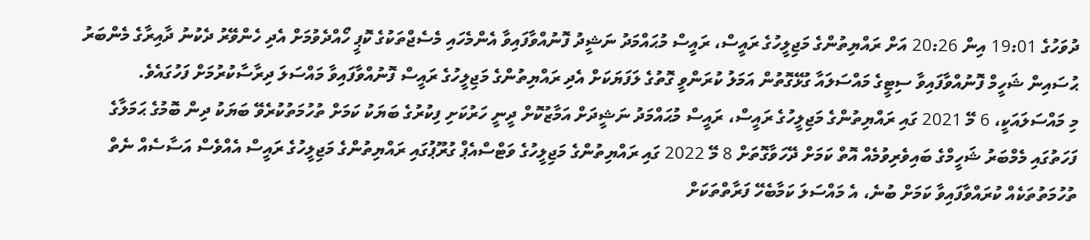ދުވަހުގެ 19:01 އިން 20:26 އަށް ރައްޔިތުންގެ މަޖިލީހުގެ ރައީސް، ރައީސް މުޙައްމަދު ނަޝީދު ފޮނުއްވާފައިވާ އެންމެހައި މެސެޖްތަކުގެ ކޮޕީ ހޯއްދެވުމަށް އެދި ހެންވޭރު ދެކުނު ދާއިރާގެ މެންބަރު ޙުސައިން ޝަހީމް ފޮނުއްވާފައިވާ ސިޓީގެ މައްސަލައާ ގުޅޭގޮތުން އަމަލު ކުރަންވީ ގޮތުގެ ލަފަޔަކަށް އެދި ރައްޔިތުންގެ މަޖިލީހުގެ ރައީސް ފޮނުއްވާފައިވާ މައްސަލަ ދިރާސާކުރުމަށް ފަހުގައެވެ.
މި މައްސަލައަކީ، 6 މޭ 2021 ގައި ރައްޔިތުންގެ މަޖިލީހުގެ ރައީސް، ރައީސް މުޙައްމަދު ނަޝީދަށް އަމާޒުކޮށް ދީނީ ހަރުކަށި ފިކުރުގެ ބަޔަކު ކަމަށް ތުހުމަތުކުރެވޭ ބަޔަކު ދިން ބޮމުގެ ޙަމަލާގެ ފަހަތުގައި މެމްބަރު ޝަހީމްގެ ބައިވެރިވުމެއް އޮތް ކަމަށް ދޭހަވާގޮތަށް 8 މޭ 2022 ގައި ރައްޔިތުންގެ މަޖިލީހުގެ ވަޓްސްއެޕް ގުރޫޕުގައި ރައްޔިތުންގެ މަޖިލީހުގެ ރައީސް އެއްވެސް އަސާސެއް ނެތް ތުހުމަތުތަކެއް ކުރައްވާފައިވާ ކަމަށް ބުނެ، އެ މައްސަލަ ކަމާބެހޭ ފަރާތްތަކަށް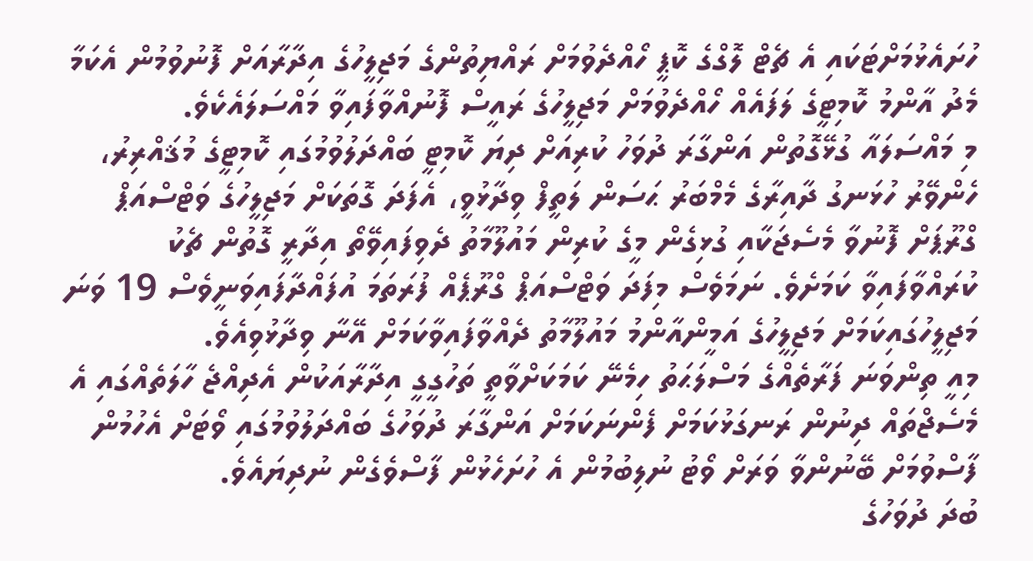ހުށައެޅުމަށްޓަކައި އެ ޗެޓް ލޮގްގެ ކޮޕީ ހޯއްދެވުމަށް ރައްޔިތުންގެ މަޖިލީހުގެ އިދާރާއަށް ފޮނުވުމުން އެކަމާ މެދު އާންމު ކޮމިޓީގެ ލަފައެއް ހޯއްދެވުމަށް މަޖިލީހުގެ ރައީސް ފޮނުއްވާފައިވާ މައްސަލައެކެވެ.
މި މައްސަލައާ ގުޅޭގޮތުން އަންގާރަ ދުވަހު ކުރިއަށް ދިޔަ ކޮމިޓީ ބައްދަލުވުމުގައި ކޮމިޓީގެ މުޤައްރިރު، ހެންވޭރު ހުޅަނގު ދާއިރާގެ މެމްބަރު ޙަސަން ލަތީފް ވިދާޅުވީ، އެފަދަ ގޮތަކަށް މަޖިލީހުގެ ވަޓްސްއަޕް ގްރޫޕަށް ފޮނުވާ މެސެޖަކާއި ގުޅިގެން މީގެ ކުރިން މައުލޫމާތު ދެވިފައިވޭތޯ އިދާރީ ގޮތުން ޗެކު ކުރައްވާފައިވާ ކަމަށެވެ. ނަމަވެސް މިފަދަ ވަޓްސްއަޕް ގްރޫޕެއް ފުރަތަމަ އުފައްދާފައިވަނީވެސް 19 ވަނަ މަޖިލީހުގައިކަމަށް މަޖިލީހުގެ އަމީންއާންމު މައުލޫމާތު ދެއްވާފައިވާކަމަށް އޭނާ ވިދާޅުވިއެވެ.
މިއީ ތިންވަނަ ފަރާތެއްގެ މަސްލަޙަތު ހިމެނޭ ކަމަކަށްވާތީ ތަހުގީގީ އިދާރާއަކުން އެދިއްޖެ ހާލަތެއްގައި އެ މެސެޖްތައް ދިނުން ރަނގަޅުކަމަށް ފެންނަކަމަށް އަންގާރަ ދުވަހުގެ ބައްދަލުވުމުގައި ވޯޓަށް އެހުމުން ފާސްވުމަށް ބޭނުންވާ ވަރަށް ވޯޓު ނުލިބުމުން އެ ހުށަހެޅުން ފާސްވެގެން ނުދިޔައެވެ.
ބުދަ ދުވަހުގެ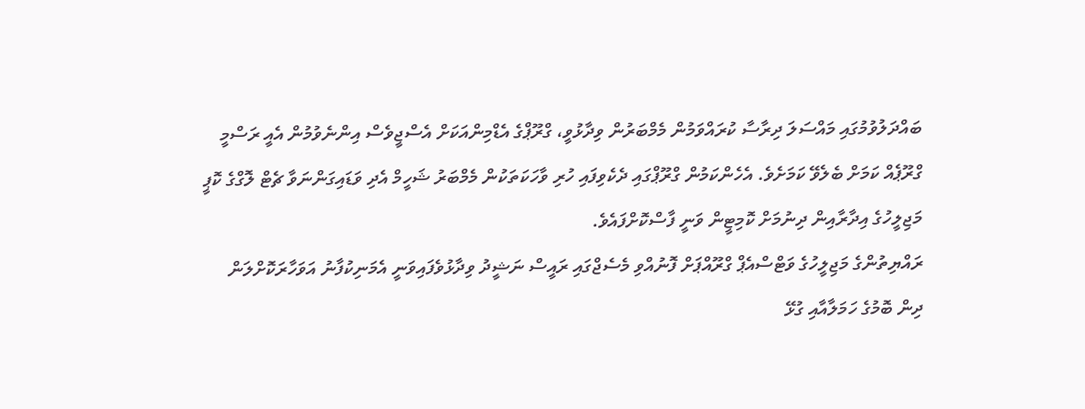ބައްދަލުވުމުގައި މައްސަލަ ދިރާސާ ކުރައްވަމުން މެމްބަރުން ވިދާޅުވީ، ގްރޫޕްގެ އެޑްމިންއަކަށް އެސްޖީވެސް އިންނެވުމުން އެއީ ރަސްމީ ގްރޫޕެއް ކަމަށް ބެލެވޭ ކަމަށެވެ. އެހެންކަމުން ގްރޫޕްގައި ދެކެވިފައި ހުރި ވާހަކަތަކުން މެމްބަރު ޝަހީމް އެދި ވަޑައިގަންނަވާ ޗެޓް ލޮގްގެ ކޮޕީ މަޖިލީހުގެ އިދާރާއިން ދިނުމަށް ކޮމިޓީން ވަނީ ފާސްކޮށްފައެވެ.
ރައްޔިތުންގެ މަޖިލީހުގެ ވަޓްސްއެޕް ގްރޫއްޕަށް ފޮނުއްވި މެސެޖްގައި ރައީސް ނަޝީދު ވިދާޅުވެފައިވަނީ އެމަނިކުފާނު އަވަހާރަކޮށްލަން ދިން ބޮމުގެ ހަމަލާއާއި ގުޅޭ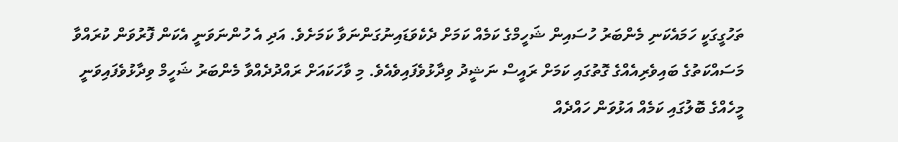ތަހުގީގަކީ ހަމައެކަނި މެންބަރު ހުސައިން ޝަހީމްގެ ކަމެއް ކަމަށް ދެކެވަޑައިނުގަންނަވާ ކަމަށެވެ. އަދި އެ ހުންނަވަނީ އެކަން ފޮރުވަން ކުރައްވާ މަސައްކަތުގެ ބައިވެރިއެއްގެ ގޮތުގައި ކަމަށް ރައީސް ނަޝީދު ވިދާޅުވެފައިވެއެވެ. މި ވާހަކައަށް ރައްދުދެއްވާ މެންބަރު ޝަހީމް ވިދާޅުވެފައިވަނީ މީހެއްގެ ބޮލުގައި ކަމެއް އަޅުވަން ހައްދެއް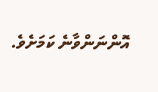އޮންނަންވާނެ ކަމަށެވެ.